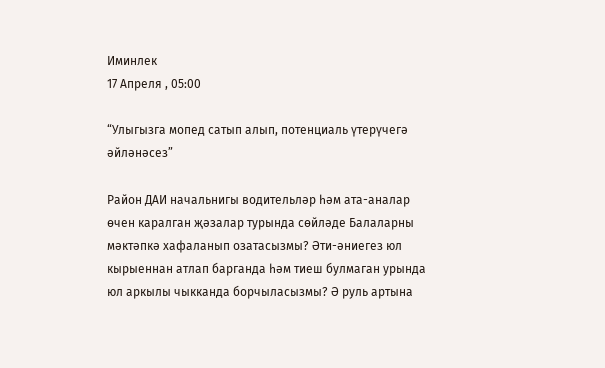Иминлек
17 Апреля , 05:00

“Улыгызга мопед сатып алып, потенциаль үтерүчегә әйләнәсез”

Район ДАИ начальнигы водительләр һәм ата-аналар өчен каралган җәзалар турында сөйләде Балаларны мәктәпкә хафаланып озатасызмы? Әти-әниегез юл кырыеннан атлап барганда һәм тиеш булмаган урында юл аркылы чыкканда борчыласызмы? Ә руль артына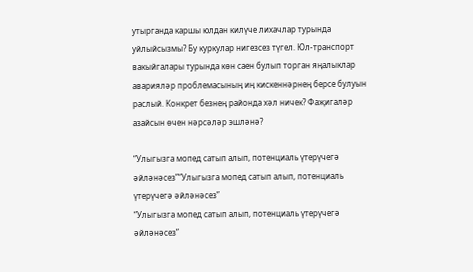утырганда каршы юлдан килүче лихачлар турында уйлыйсызмы? Бу куркулар нигезсез түгел. Юл-транспорт вакыйгалары турында көн саен булып торган яңалыклар аварияләр проблемасының иң кискеннәрнең берсе булуын раслый. Конкрет безнең районда хәл ничек? Фаҗигаләр азайсын өчен нәрсәләр эшләнә?

“Улыгызга мопед сатып алып, потенциаль үтерүчегә әйләнәсез”“Улыгызга мопед сатып алып, потенциаль үтерүчегә әйләнәсез”
“Улыгызга мопед сатып алып, потенциаль үтерүчегә әйләнәсез”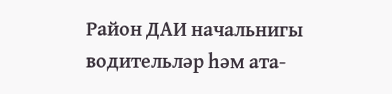Район ДАИ начальнигы водительләр һәм ата-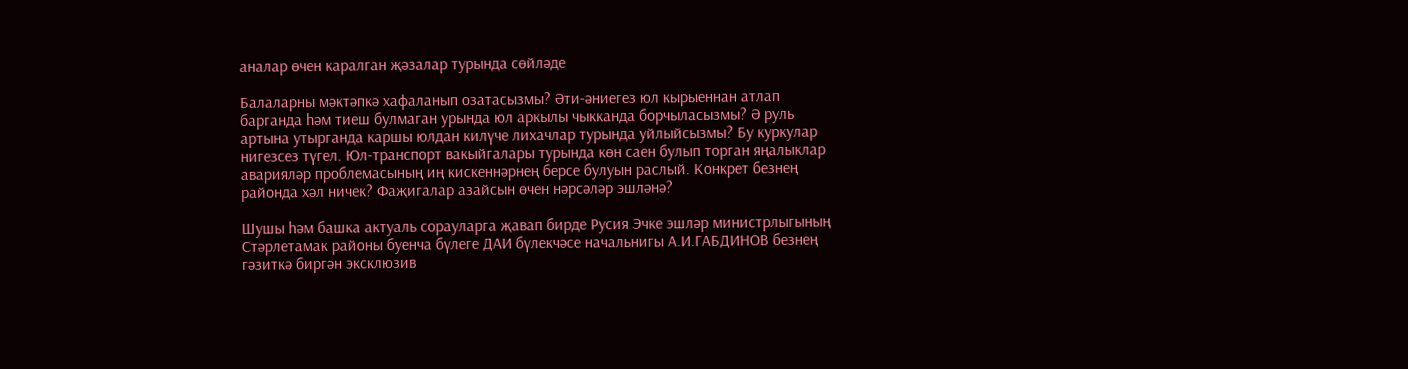аналар өчен каралган җәзалар турында сөйләде

Балаларны мәктәпкә хафаланып озатасызмы? Әти-әниегез юл кырыеннан атлап барганда һәм тиеш булмаган урында юл аркылы чыкканда борчыласызмы? Ә руль артына утырганда каршы юлдан килүче лихачлар турында уйлыйсызмы? Бу куркулар нигезсез түгел. Юл-транспорт вакыйгалары турында көн саен булып торган яңалыклар аварияләр проблемасының иң кискеннәрнең берсе булуын раслый. Конкрет безнең районда хәл ничек? Фаҗигалар азайсын өчен нәрсәләр эшләнә?

Шушы һәм башка актуаль сорауларга җавап бирде Русия Эчке эшләр министрлыгының Стәрлетамак районы буенча бүлеге ДАИ бүлекчәсе начальнигы А.И.ГАБДИНОВ безнең гәзиткә биргән эксклюзив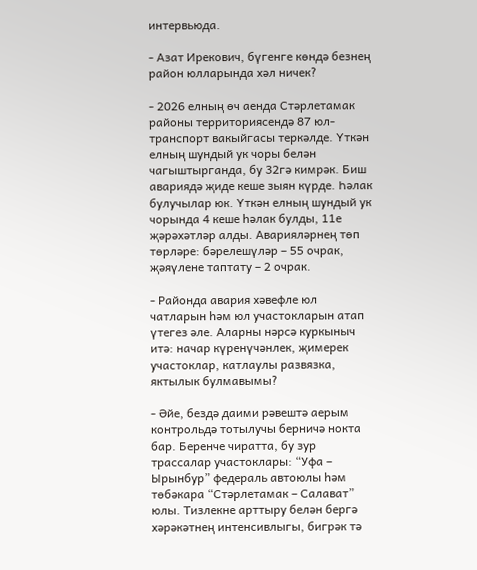интервьюда.

- Азат Ирекович, бүгенге көндә безнең район юлларында хәл ничек?

- 2026 елның өч аенда Стәрлетамак районы территориясендә 87 юл-транспорт вакыйгасы теркәлде. Үткән елның шундый ук чоры белән чагыштырганда, бу 32гә кимрәк. Биш авариядә җиде кеше зыян күрде. Һәлак булучылар юк. Үткән елның шундый ук чорында 4 кеше һәлак булды, 11е җәрәхәтләр алды. Аварияләрнең төп төрләре: бәрелешүләр – 55 очрак, җәяүлене таптату – 2 очрак.

- Районда авария хәвефле юл чатларын һәм юл участокларын атап үтегез әле. Аларны нәрсә куркыныч итә: начар күренүчәнлек, җимерек участоклар, катлаулы развязка, яктылык булмавымы?

- Әйе, бездә даими рәвештә аерым контрольдә тотылучы берничә нокта бар. Беренче чиратта, бу зур трассалар участоклары: “Уфа – Ырынбур” федераль автоюлы һәм төбәкара “Стәрлетамак – Салават” юлы. Тизлекне арттыру белән бергә хәрәкәтнең интенсивлыгы, бигрәк тә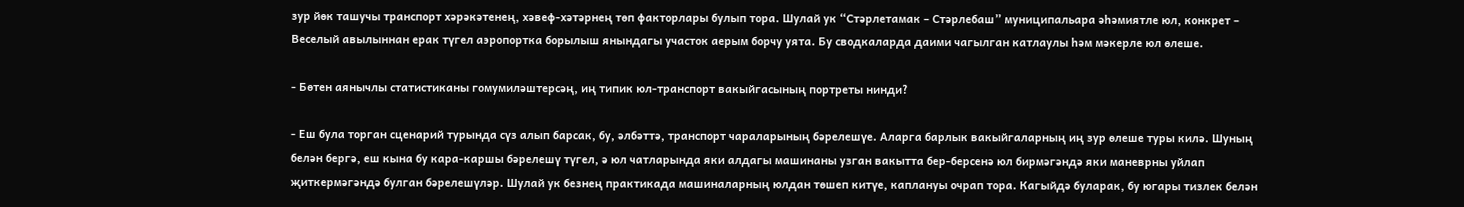зур йөк ташучы транспорт хәрәкәтенең, хәвеф-хәтәрнең төп факторлары булып тора. Шулай ук “Стәрлетамак – Стәрлебаш” муниципальара әһәмиятле юл, конкрет – Веселый авылыннан ерак түгел аэропортка борылыш янындагы участок аерым борчу уята. Бу сводкаларда даими чагылган катлаулы һәм мәкерле юл өлеше.

- Бөтен аянычлы статистиканы гомумиләштерсәң, иң типик юл-транспорт вакыйгасының портреты нинди?

- Еш була торган сценарий турында сүз алып барсак, бу, әлбәттә, транспорт чараларының бәрелешүе. Аларга барлык вакыйгаларның иң зур өлеше туры килә. Шуның белән бергә, еш кына бу кара-каршы бәрелешү түгел, ә юл чатларында яки алдагы машинаны узган вакытта бер-берсенә юл бирмәгәндә яки маневрны уйлап җиткермәгәндә булган бәрелешүләр. Шулай ук безнең практикада машиналарның юлдан төшеп китүе, каплануы очрап тора. Кагыйдә буларак, бу югары тизлек белән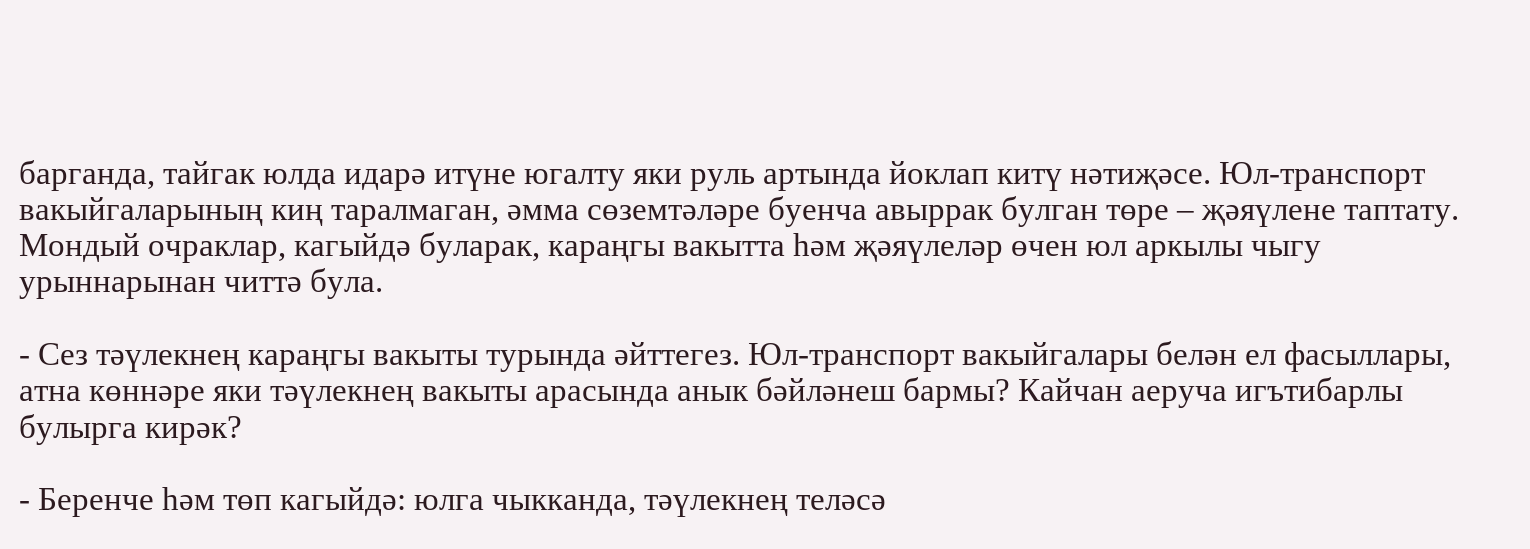барганда, тайгак юлда идарә итүне югалту яки руль артында йоклап китү нәтиҗәсе. Юл-транспорт вакыйгаларының киң таралмаган, әмма сөземтәләре буенча авыррак булган төре – җәяүлене таптату. Мондый очраклар, кагыйдә буларак, караңгы вакытта һәм җәяүлеләр өчен юл аркылы чыгу урыннарынан читтә була.

- Сез тәүлекнең караңгы вакыты турында әйттегез. Юл-транспорт вакыйгалары белән ел фасыллары, атна көннәре яки тәүлекнең вакыты арасында анык бәйләнеш бармы? Кайчан аеруча игътибарлы булырга кирәк?

- Беренче һәм төп кагыйдә: юлга чыкканда, тәүлекнең теләсә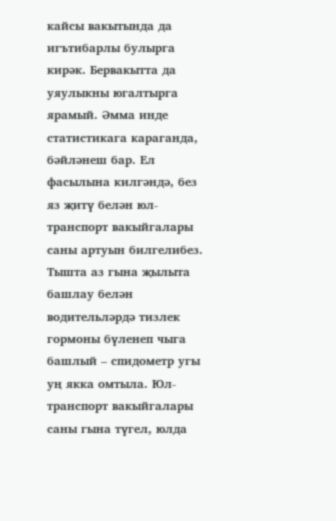кайсы вакытында да игътибарлы булырга кирәк. Бервакытта да уяулыкны югалтырга ярамый. Әмма инде статистикага караганда, бәйләнеш бар. Ел фасылына килгәндә, без яз җитү белән юл-транспорт вакыйгалары саны артуын билгелибез. Тышта аз гына җылыта башлау белән водительләрдә тизлек гормоны бүленеп чыга башлый – спидометр угы уң якка омтыла. Юл-транспорт вакыйгалары саны гына түгел, юлда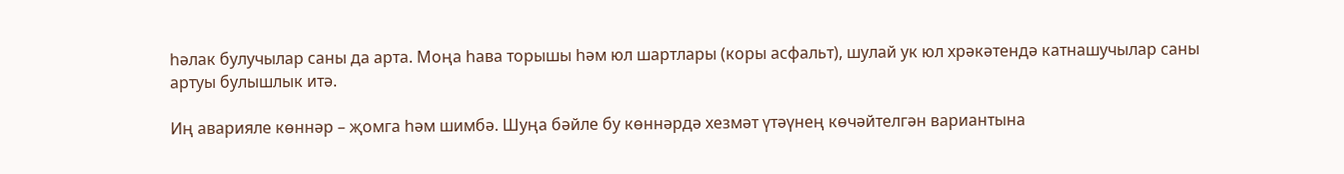һәлак булучылар саны да арта. Моңа һава торышы һәм юл шартлары (коры асфальт), шулай ук юл хрәкәтендә катнашучылар саны артуы булышлык итә.

Иң аварияле көннәр – җомга һәм шимбә. Шуңа бәйле бу көннәрдә хезмәт үтәүнең көчәйтелгән вариантына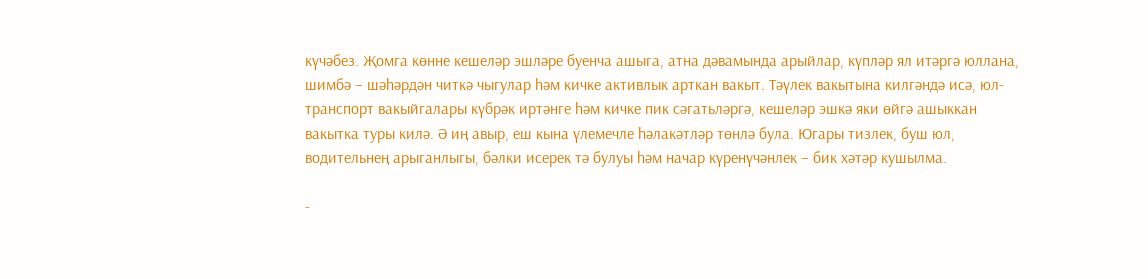күчәбез. Җомга көнне кешеләр эшләре буенча ашыга, атна дәвамында арыйлар, күпләр ял итәргә юллана, шимбә – шәһәрдән читкә чыгулар һәм кичке активлык арткан вакыт. Тәүлек вакытына килгәндә исә, юл-транспорт вакыйгалары күбрәк иртәнге һәм кичке пик сәгатьләргә, кешеләр эшкә яки өйгә ашыккан вакытка туры килә. Ә иң авыр, еш кына үлемечле һәлакәтләр төнлә була. Югары тизлек, буш юл, водительнең арыганлыгы, бәлки исерек тә булуы һәм начар күренүчәнлек – бик хәтәр кушылма.

-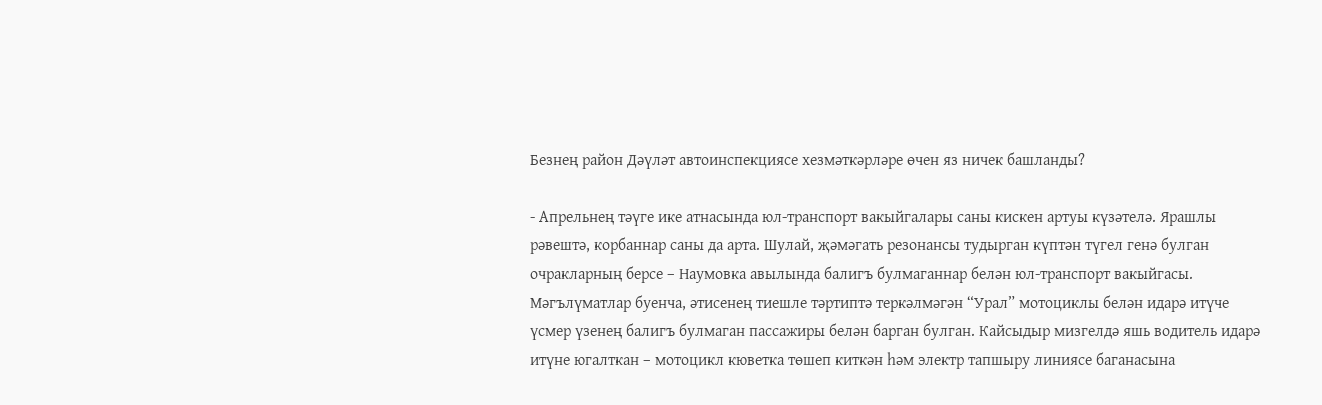Безнең район Дәүләт автоинспекциясе хезмәткәрләре өчен яз ничек башланды?

- Апрельнең тәүге ике атнасында юл-транспорт вакыйгалары саны кискен артуы күзәтелә. Ярашлы рәвештә, корбаннар саны да арта. Шулай, җәмәгать резонансы тудырган күптән түгел генә булган очракларның берсе – Наумовка авылында балигъ булмаганнар белән юл-транспорт вакыйгасы. Мәгълүматлар буенча, әтисенең тиешле тәртиптә теркәлмәгән “Урал” мотоциклы белән идарә итүче үсмер үзенең балигъ булмаган пассажиры белән барган булган. Кайсыдыр мизгелдә яшь водитель идарә итүне югалткан – мотоцикл кюветка төшеп киткән һәм электр тапшыру линиясе баганасына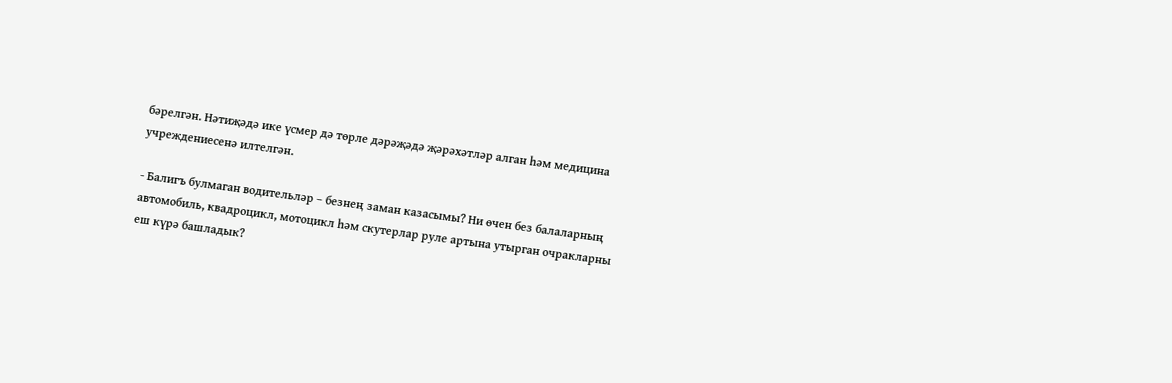бәрелгән. Нәтиҗәдә ике үсмер дә төрле дәрәҗәдә җәрәхәтләр алган һәм медицина учреждениесенә илтелгән.

- Балигъ булмаган водительләр – безнең заман казасымы? Ни өчен без балаларның автомобиль, квадроцикл, мотоцикл һәм скутерлар руле артына утырган очракларны еш күрә башладык?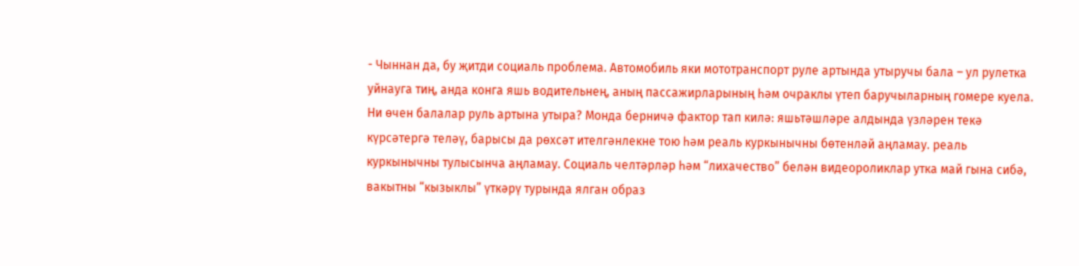- Чыннан да, бу җитди социаль проблема. Автомобиль яки мототранспорт руле артында утыручы бала – ул рулетка уйнауга тиң, анда конга яшь водительнең, аның пассажирларының һәм очраклы үтеп баручыларның гомере куела. Ни өчен балалар руль артына утыра? Монда берничә фактор тап килә: яшьтәшләре алдында үзләрен текә күрсәтергә теләү, барысы да рөхсәт ителгәнлекне тою һәм реаль куркынычны бөтенләй аңламау. реаль куркынычны тулысынча аңламау. Социаль челтәрләр һәм “лихачество” белән видеороликлар утка май гына сибә, вакытны “кызыклы” үткәрү турында ялган образ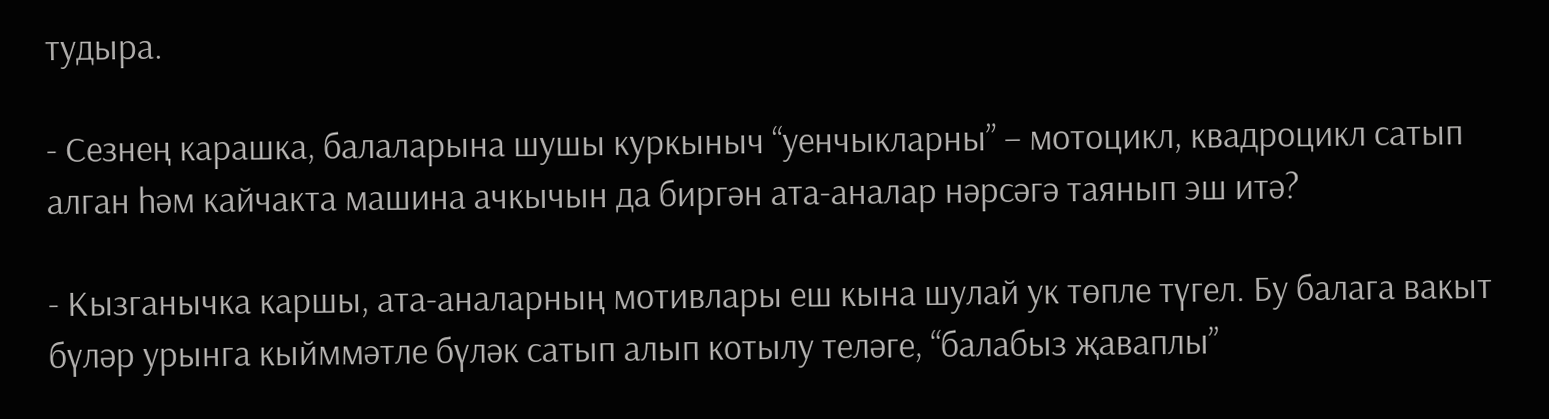тудыра.

- Сезнең карашка, балаларына шушы куркыныч “уенчыкларны” – мотоцикл, квадроцикл сатып алган һәм кайчакта машина ачкычын да биргән ата-аналар нәрсәгә таянып эш итә?

- Кызганычка каршы, ата-аналарның мотивлары еш кына шулай ук төпле түгел. Бу балага вакыт бүләр урынга кыйммәтле бүләк сатып алып котылу теләге, “балабыз җаваплы”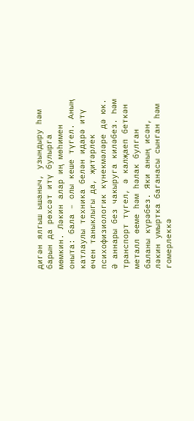дигән ялгыш ышаныч, узындыру һәм барын да рөхсәт итү булырга мөмкин. Ләкин алар иң мөһимен оныта: бала – олы кеше түгел. Аның катлаулы техника белән идарә итү өчен таныклыгы да, җитәрлек психофизиологик күнекмәләре дә юк. Ә аннары без чакыруга киләбез. Һәм транспорт түгел, ә калҗаеп беткән металл өеме һәм һәлак булган баланы күрәбез. Яки аның исән, ләкин умыртка баганасы сынган һәм гомерлеккә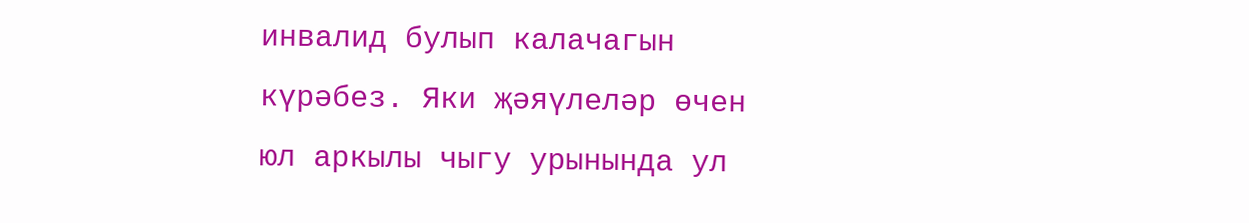инвалид булып калачагын күрәбез. Яки җәяүлеләр өчен юл аркылы чыгу урынында ул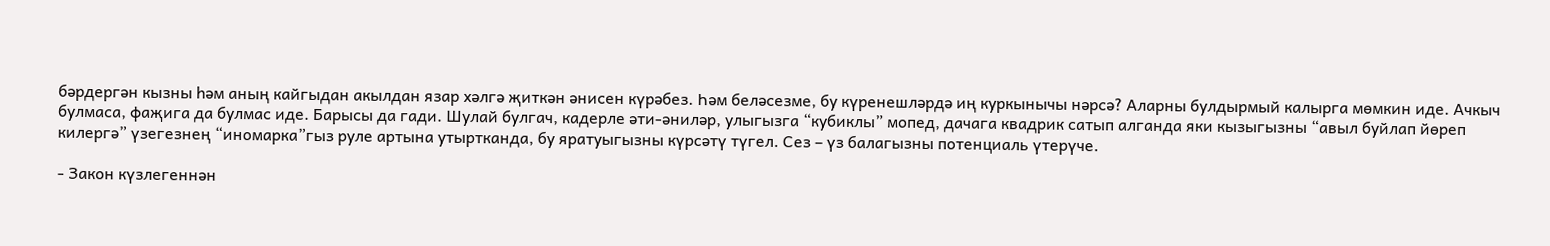бәрдергән кызны һәм аның кайгыдан акылдан язар хәлгә җиткән әнисен күрәбез. Һәм беләсезме, бу күренешләрдә иң куркынычы нәрсә? Аларны булдырмый калырга мөмкин иде. Ачкыч булмаса, фаҗига да булмас иде. Барысы да гади. Шулай булгач, кадерле әти-әниләр, улыгызга “кубиклы” мопед, дачага квадрик сатып алганда яки кызыгызны “авыл буйлап йөреп килергә” үзегезнең “иномарка”гыз руле артына утыртканда, бу яратуыгызны күрсәтү түгел. Сез – үз балагызны потенциаль үтерүче.

- Закон күзлегеннән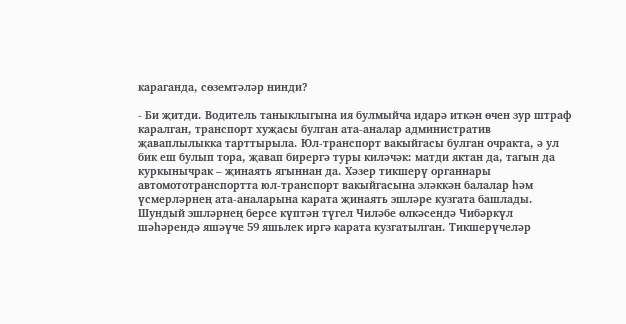караганда, сөземтәләр нинди?

- Би җитди. Водитель таныклыгына ия булмыйча идарә иткән өчен зур штраф каралган, транспорт хуҗасы булган ата-аналар административ җаваплылыкка тарттырыла. Юл-транспорт вакыйгасы булган очракта, ә ул бик еш булып тора, җавап бирергә туры киләчәк: матди яктан да, тагын да куркынычрак – җинаять ягыннан да. Хәзер тикшерү органнары автомототранспортта юл-транспорт вакыйгасына эләккән балалар һәм үсмерләрнең ата-аналарына карата җинаять эшләре кузгата башлады. Шундый эшләрнең берсе күптән түгел Чиләбе өлкәсендә Чибәркүл шәһәрендә яшәүче 59 яшьлек иргә карата кузгатылган. Тикшерүчеләр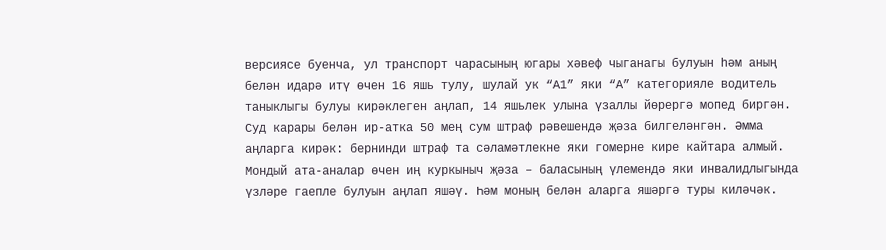версиясе буенча, ул транспорт чарасының югары хәвеф чыганагы булуын һәм аның белән идарә итү өчен 16 яшь тулу, шулай ук “А1” яки “А” категорияле водитель таныклыгы булуы кирәклеген аңлап, 14 яшьлек улына үзаллы йөрергә мопед биргән. Суд карары белән ир-атка 50 мең сум штраф рәвешендә җәза билгеләнгән. Әмма аңларга кирәк: бернинди штраф та сәламәтлекне яки гомерне кире кайтара алмый. Мондый ата-аналар өчен иң куркыныч җәза – баласының үлемендә яки инвалидлыгында үзләре гаепле булуын аңлап яшәү. Һәм моның белән аларга яшәргә туры киләчәк.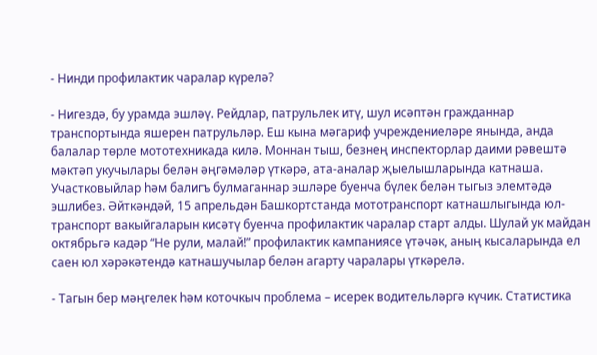- Нинди профилактик чаралар күрелә?

- Нигездә, бу урамда эшләү. Рейдлар, патрульлек итү, шул исәптән гражданнар транспортында яшерен патрульләр. Еш кына мәгариф учреждениеләре янында, анда балалар төрле мототехникада килә. Моннан тыш, безнең инспекторлар даими рәвештә мәктәп укучылары белән әңгәмәләр үткәрә, ата-аналар җыелышларында катнаша. Участковыйлар һәм балигъ булмаганнар эшләре буенча бүлек белән тыгыз элемтәдә эшлибез. Әйткәндәй, 15 апрельдән Башкортстанда мототранспорт катнашлыгында юл-транспорт вакыйгаларын кисәтү буенча профилактик чаралар старт алды. Шулай ук майдан октябрьгә кадәр “Не рули, малай!” профилактик кампаниясе үтәчәк, аның кысаларында ел саен юл хәрәкәтендә катнашучылар белән агарту чаралары үткәрелә.

- Тагын бер мәңгелек һәм коточкыч проблема – исерек водительләргә күчик. Статистика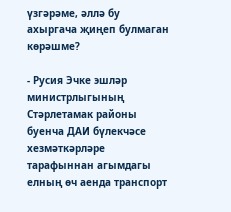үзгәрәме, әллә бу ахыргача җиңеп булмаган көрәшме?

- Русия Эчке эшләр министрлыгының Стәрлетамак районы буенча ДАИ бүлекчәсе хезмәткәрләре тарафыннан агымдагы елның өч аенда транспорт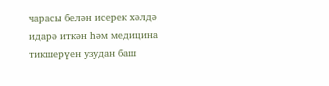чарасы белән исерек хәлдә идарә иткән һәм медицина тикшерүен узудан баш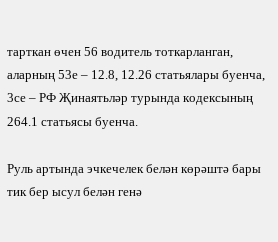тарткан өчен 56 водитель тоткарланган, аларның 53е – 12.8, 12.26 статьялары буенча, 3се – РФ Җинаятьләр турында кодексының 264.1 статьясы буенча.

Руль артында эчкечелек белән көрәштә бары тик бер ысул белән генә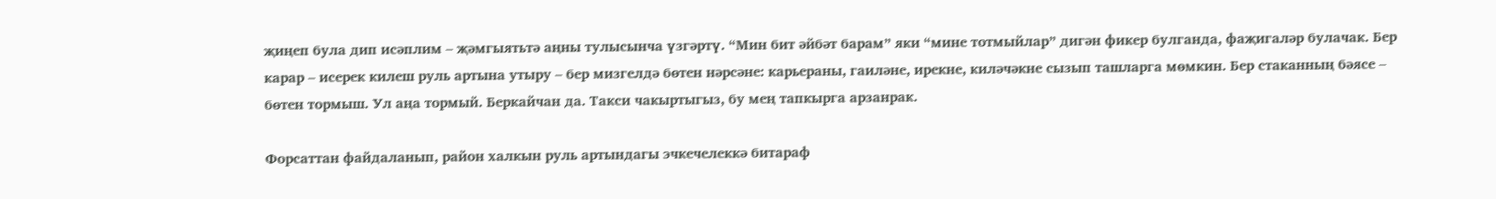җиңеп була дип исәплим – җәмгыятьтә аңны тулысынча үзгәртү. “Мин бит әйбәт барам” яки “мине тотмыйлар” дигән фикер булганда, фаҗигаләр булачак. Бер карар – исерек килеш руль артына утыру – бер мизгелдә бөтен нәрсәне: карьераны, гаиләне, ирекне, киләчәкне сызып ташларга мөмкин. Бер стаканның бәясе – бөтен тормыш. Ул аңа тормый. Беркайчан да. Такси чакыртыгыз, бу мең тапкырга арзанрак.

Форсаттан файдаланып, район халкын руль артындагы эчкечелеккә битараф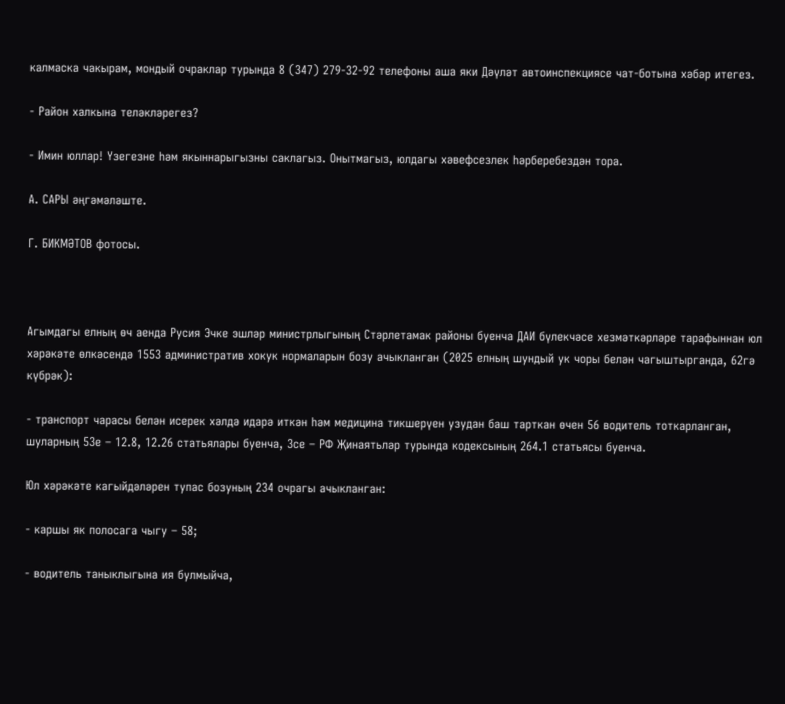калмаска чакырам, мондый очраклар турында 8 (347) 279-32-92 телефоны аша яки Дәүләт автоинспекциясе чат-ботына хәбәр итегез.

- Район халкына теләкләрегез?

- Имин юллар! Үзегезне һәм якыннарыгызны саклагыз. Онытмагыз, юлдагы хәвефсезлек һәрберебездән тора.

А. САРЫ әңгәмәләште.

Г. БИКМӘТОВ фотосы.



Агымдагы елның өч аенда Русия Эчке эшләр министрлыгының Стәрлетамак районы буенча ДАИ бүлекчәсе хезмәткәрләре тарафыннан юл хәрәкәте өлкәсендә 1553 административ хокук нормаларын бозу ачыкланган (2025 елның шундый ук чоры белән чагыштырганда, 62гә күбрәк):

- транспорт чарасы белән исерек хәлдә идарә иткән һәм медицина тикшерүен узудан баш тарткан өчен 56 водитель тоткарланган, шуларның 53е – 12.8, 12.26 статьялары буенча, 3се – РФ Җинаятьләр турында кодексының 264.1 статьясы буенча.

Юл хәрәкәте кагыйдәләрен тупас бозуның 234 очрагы ачыкланган:

- каршы як полосага чыгу – 58;

- водитель таныклыгына ия булмыйча,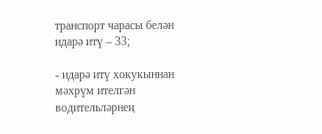транспорт чарасы белән идарә итү – 33;

- идарә итү хокукыннан мәхрүм ителгән водительләрнең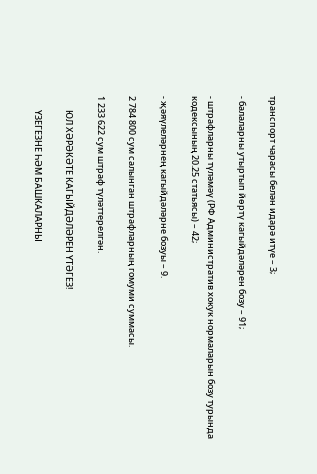транспорт чарасы белән идарә итүе – 3;

- балаларны утыртып йөртү кагыйдәләрен бозу – 91;

- штрафларны түләмәү (РФ Административ хокук нормаларын бозу турында кодексының 20.25 статьясы) – 42;

- җәяүлеләрнең кагыйдәләрне бозуы – 9.

2 784 800 сум салынган штрафларның гомуми суммасы.

1 233 622 сум штраф түләттерелгән.

       ЮЛ ХӘРӘКӘТЕ КАГЫЙДӘЛӘРЕН ҮТӘГЕЗ!

       ҮЗЕГЕЗНЕ ҺӘМ БАШКАЛАРНЫ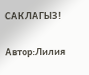САКЛАГЫЗ!

Автор:Лилия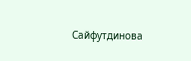Сайфутдинова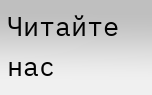Читайте нас